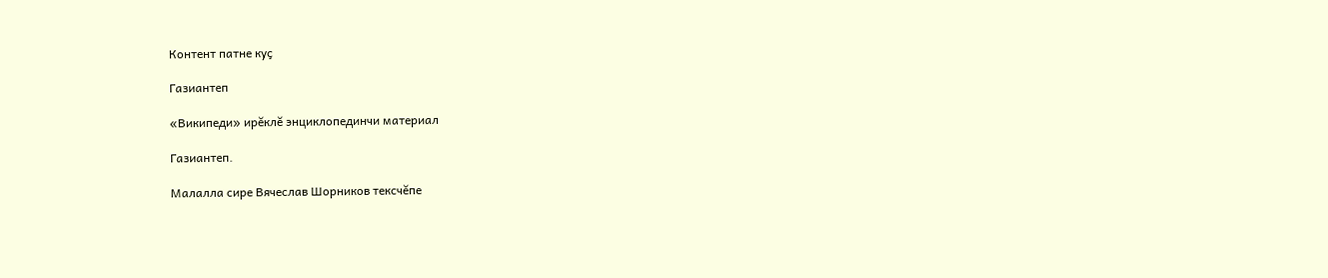Контент патне куҫ

Газиантеп

«Википеди» ирĕклĕ энциклопединчи материал

Газиантеп.

Малалла сире Вячеслав Шорников тексчĕпе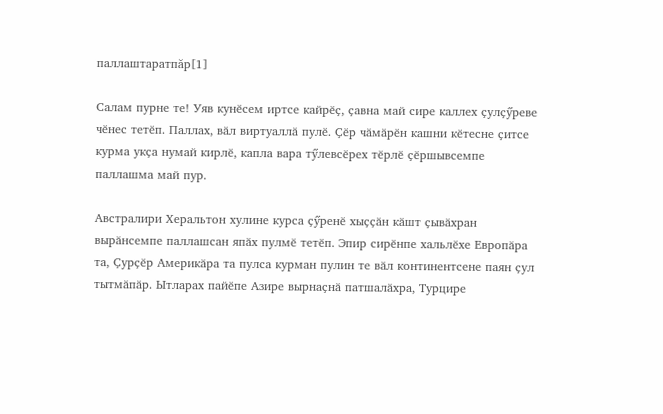паллаштаратпăр[1]

Салам пурне те! Уяв кунӗсем иртсе кайрӗҫ, ҫавна май сире каллех ҫулҫӳреве чӗнес тетӗп. Паллах, вӑл виртуаллӑ пулӗ. Ҫӗр чӑмӑрӗн кашни кӗтесне ҫитсе курма укҫа нумай кирлӗ, капла вара тӳлевсӗрех тӗрлӗ ҫӗршывсемпе паллашма май пур.

Австралири Херальтон хулине курса ҫӳренӗ хыҫҫӑн кӑшт ҫывӑхран вырӑнсемпе паллашсан япӑх пулмӗ тетӗп. Эпир сирӗнпе хальлӗхе Европӑра та, Ҫурҫӗр Америкӑра та пулса курман пулин те вӑл континентсене паян ҫул тытмӑпӑр. Ытларах пайӗпе Азире вырнаҫнӑ патшалӑхра, Турцире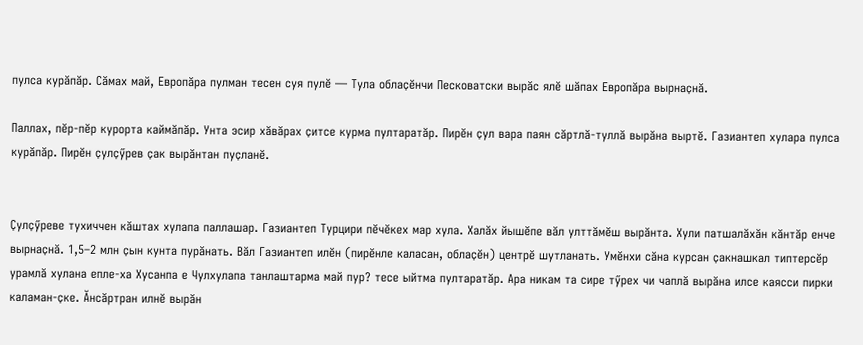пулса курӑпӑр. Сӑмах май, Европӑра пулман тесен суя пулӗ — Тула облаҫӗнчи Песковатски вырӑс ялӗ шӑпах Европӑра вырнаҫнӑ.

Паллах, пӗр-пӗр курорта каймӑпӑр. Унта эсир хӑвӑрах ҫитсе курма пултаратӑр. Пирӗн ҫул вара паян сӑртлӑ-туллӑ вырӑна выртӗ. Газиантеп хулара пулса курӑпӑр. Пирӗн ҫулҫӳрев ҫак вырӑнтан пуҫланӗ.


Ҫулҫӳреве тухиччен кӑштах хулапа паллашар. Газиантеп Турцири пӗчӗкех мар хула. Халӑх йышӗпе вӑл улттӑмӗш вырӑнта. Хули патшалӑхӑн кӑнтӑр енче вырнаҫнӑ. 1,5–2 млн ҫын кунта пурӑнать. Вӑл Газиантеп илӗн (пирӗнле каласан, облаҫӗн) центрӗ шутланать. Умӗнхи сӑна курсан ҫакнашкал типтерсӗр урамлӑ хулана епле-ха Хусанпа е Чулхулапа танлаштарма май пур? тесе ыйтма пултаратӑр. Ара никам та сире тӳрех чи чаплӑ вырӑна илсе каясси пирки каламан-ҫке. Ӑнсӑртран илнӗ вырӑн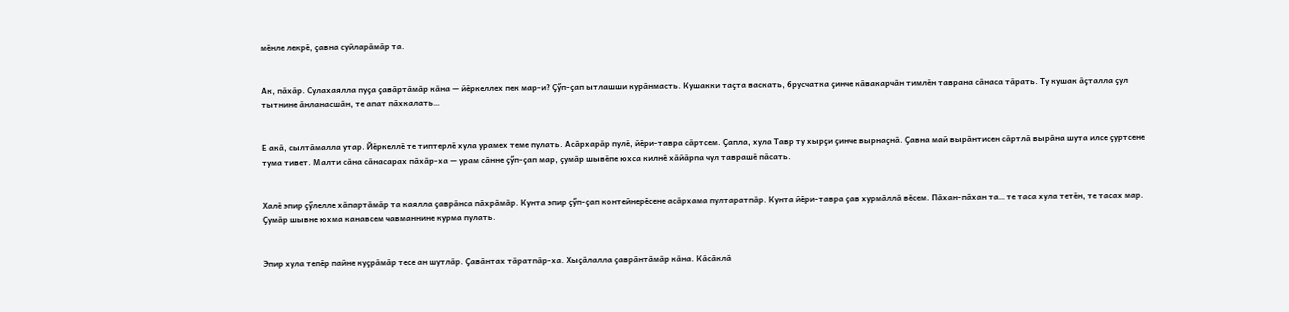мӗнле лекрӗ, ҫавна суйларӑмӑр та.


Ак, пӑхӑр. Сулахаялла пуҫа ҫавӑртӑмӑр кӑна — йӗркеллех пек мар-и? Ҫӳп-ҫап ытлашши курӑнмасть. Кушакки таҫта васкать, брусчатка ҫинче кӑвакарчӑн тимлӗн таврана сӑнаса тӑрать. Ту кушак ӑҫталла ҫул тытнине ӑнланасшӑн, те апат пӑхкалать…


Е акӑ, сылтӑмалла утар. Йӗркеллӗ те типтерлӗ хула урамех теме пулать. Асӑрхарӑр пулӗ, йӗри-тавра сӑртсем. Ҫапла, хула Тавр ту хырҫи ҫинче вырнаҫнӑ. Ҫавна май вырӑнтисен сӑртлӑ вырӑна шута илсе ҫуртсене тума тивет. Малти сӑна сӑнасарах пӑхӑр-ха — урам сӑнне ҫӳп-ҫап мар, ҫумӑр шывӗпе юхса килнӗ хӑйӑрпа чул таврашӗ пӑсать.


Халӗ эпир ҫӳлелле хӑпартӑмӑр та каялла ҫаврӑнса пӑхрӑмӑр. Кунта эпир ҫӳп-ҫап контейнерӗсене асӑрхама пултаратпӑр. Кунта йӗри-тавра ҫав хурмӑллӑ вӗсем. Пӑхан-пӑхан та… те таса хула тетӗн, те тасах мар. Ҫумӑр шывне юхма канавсем чавманнине курма пулать.


Эпир хула тепӗр пайне куҫрӑмӑр тесе ан шутлӑр. Ҫавӑнтах тӑратпӑр-ха. Хыҫӑлалла ҫаврӑнтӑмӑр кӑна. Кӑсӑклӑ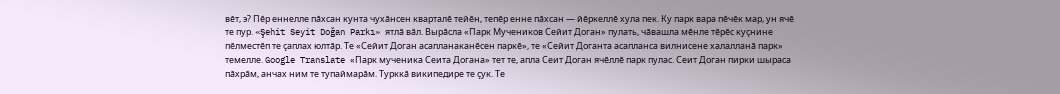вӗт, э? Пӗр еннелле пӑхсан кунта чухӑнсен кварталӗ тейӗн, тепӗр енне пӑхсан — йӗркеллӗ хула пек. Ку парк вара пӗчӗк мар, ун ячӗ те пур. «Şehit Seyit Doğan Parkı» ятлӑ вӑл. Вырӑсла «Парк Мучеников Сейит Доган» пулать, чӑвашла мӗнле тӗрӗс куҫнине пӗлместӗп те ҫаплах юлтӑр. Те «Сейит Доган асапланаканӗсен паркӗ», те «Сейит Доганта асапланса вилнисене халалланӑ парк» темелле. Google Translate «Парк мученика Сеита Догана» тет те, апла Сеит Доган ячӗллӗ парк пулас. Сеит Доган пирки шыраса пӑхрӑм, анчах ним те тупаймарӑм. Турккӑ википедире те ҫук. Те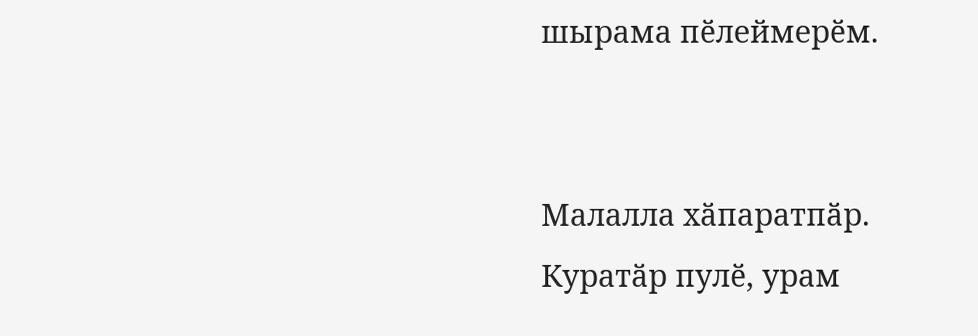шырама пӗлеймерӗм.


Малалла хӑпаратпӑр. Куратӑр пулӗ, урам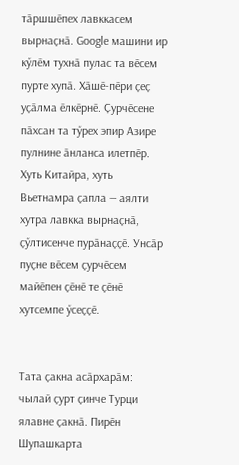тӑршшӗпех лавккасем вырнаҫнӑ. Google машини ир кӳлӗм тухнӑ пулас та вӗсем пурте хупӑ. Хӑшӗ-пӗри ҫеҫ уҫӑлма ӗлкӗрнӗ. Ҫурчӗсене пӑхсан та тӳрех эпир Азире пулнине ӑнланса илетпӗр. Хуть Китайра, хуть Вьетнамра ҫапла — аялти хутра лавкка вырнаҫнӑ, ҫӳлтисенче пурӑнаҫҫӗ. Унсӑр пуҫне вӗсем ҫурчӗсем майӗпен ҫӗнӗ те ҫӗнӗ хутсемпе ӳсеҫҫӗ.


Тата ҫакна асӑрхарӑм: чылай ҫурт ҫинче Турци ялавне ҫакнӑ. Пирӗн Шупашкарта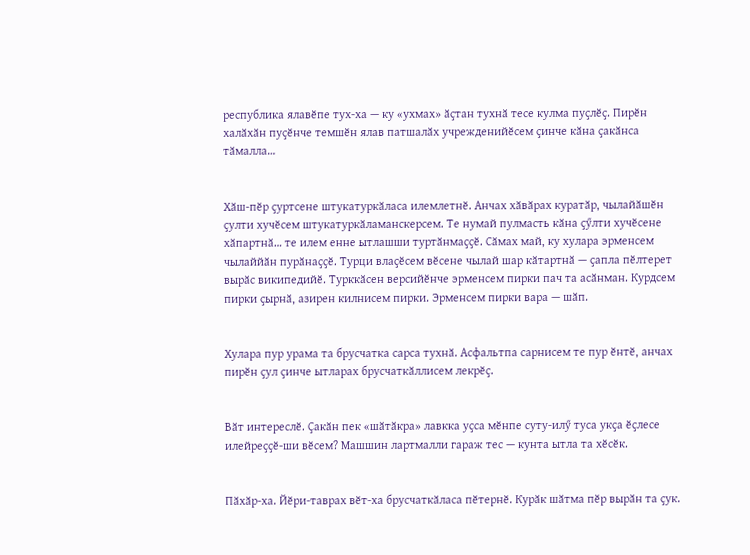республика ялавӗпе тух-ха — ку «ухмах» ӑҫтан тухнӑ тесе кулма пуҫлӗҫ. Пирӗн халӑхӑн пуҫӗнче темшӗн ялав патшалӑх учрежденийӗсем ҫинче кӑна ҫакӑнса тӑмалла…


Хӑш-пӗр ҫуртсене штукатуркӑласа илемлетнӗ. Анчах хӑвӑрах куратӑр, чылайӑшӗн ҫулти хучӗсем штукатуркӑламанскерсем. Те нумай пулмасть кӑна ҫӳлти хучӗсене хӑпартнӑ… те илем енне ытлашши туртӑнмаҫҫӗ. Сӑмах май, ку хулара эрменсем чылаййӑн пурӑнаҫҫӗ. Турци влаҫӗсем вӗсене чылай шар кӑтартнӑ — ҫапла пӗлтерет вырӑс википедийӗ. Турккӑсен версийӗнче эрменсем пирки пач та асӑнман. Курдсем пирки ҫырнӑ, азирен килнисем пирки. Эрменсем пирки вара — шӑп.


Хулара пур урама та брусчатка сарса тухнӑ. Асфальтпа сарнисем те пур ӗнтӗ, анчах пирӗн ҫул ҫинче ытларах брусчаткӑллисем лекрӗҫ.


Вӑт интереслӗ. Ҫакӑн пек «шӑтӑкра» лавкка уҫса мӗнпе суту-илӳ туса укҫа ӗҫлесе илейреҫҫӗ-ши вӗсем? Машшин лартмалли гараж тес — кунта ытла та хӗсӗк.


Пӑхӑр-ха. Йӗри-таврах вӗт-ха брусчаткӑласа пӗтернӗ. Курӑк шӑтма пӗр вырӑн та ҫук.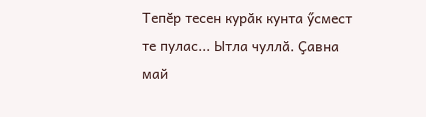Тепӗр тесен курӑк кунта ӳсмест те пулас... Ытла чуллӑ. Ҫавна май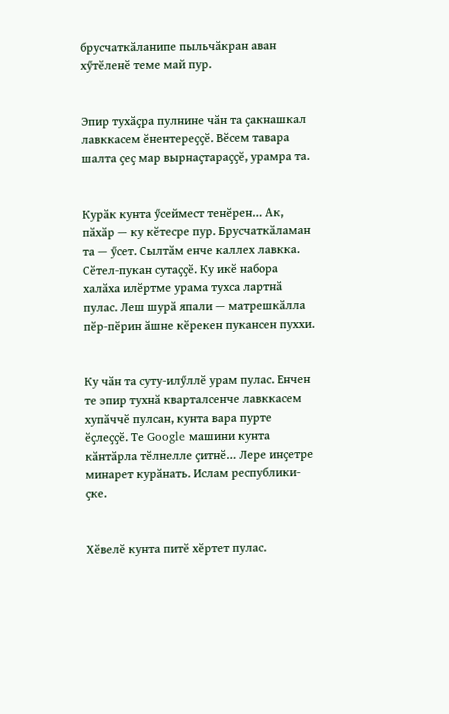брусчаткӑланипе пыльчӑкран аван хӳтӗленӗ теме май пур.


Эпир тухӑҫра пулнине чӑн та ҫакнашкал лавккасем ӗнентереҫҫӗ. Вӗсем тавара шалта ҫеҫ мар вырнаҫтараҫҫӗ, урамра та.


Курӑк кунта ӳсеймест тенӗрен… Ак, пӑхӑр — ку кӗтесре пур. Брусчаткӑламан та — ӳсет. Сылтӑм енче каллех лавкка. Сӗтел-пукан сутаҫҫӗ. Ку икӗ набора халӑха илӗртме урама тухса лартнӑ пулас. Леш шурӑ япали — матрешкӑлла пӗр-пӗрин ӑшне кӗрекен пукансен пуххи.


Ку чӑн та суту-илӳллӗ урам пулас. Енчен те эпир тухнӑ кварталсенче лавккасем хупӑччӗ пулсан, кунта вара пурте ӗҫлеҫҫӗ. Те Google машини кунта кӑнтӑрла тӗлнелле ҫитнӗ… Лере инҫетре минарет курӑнать. Ислам республики-ҫке.


Хӗвелӗ кунта питӗ хӗртет пулас.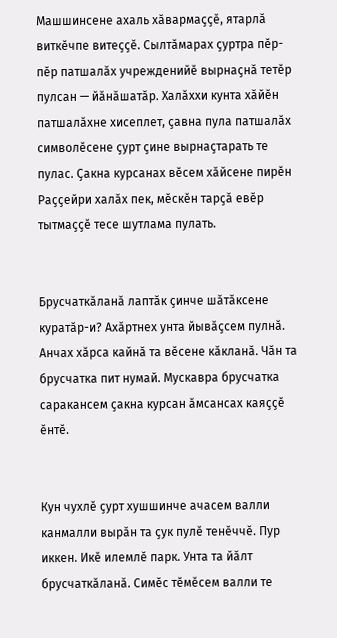Машшинсене ахаль хӑвармаҫҫӗ, ятарлӑ виткӗчпе витеҫҫӗ. Сылтӑмарах ҫуртра пӗр-пӗр патшалӑх учрежденийӗ вырнаҫнӑ тетӗр пулсан — йӑнӑшатӑр. Халӑххи кунта хӑйӗн патшалӑхне хисеплет, ҫавна пула патшалӑх символӗсене ҫурт ҫине вырнаҫтарать те пулас. Ҫакна курсанах вӗсем хӑйсене пирӗн Раҫҫейри халӑх пек, мӗскӗн тарҫӑ евӗр тытмаҫҫӗ тесе шутлама пулать.


Брусчаткӑланӑ лаптӑк ҫинче шӑтӑксене куратӑр-и? Ахӑртнех унта йывӑҫсем пулнӑ. Анчах хӑрса кайнӑ та вӗсене кӑкланӑ. Чӑн та брусчатка пит нумай. Мускавра брусчатка саракансем ҫакна курсан ӑмсансах каяҫҫӗ ӗнтӗ.


Кун чухлӗ ҫурт хушшинче ачасем валли канмалли вырӑн та ҫук пулӗ тенӗччӗ. Пур иккен. Икӗ илемлӗ парк. Унта та йӑлт брусчаткӑланӑ. Симӗс тӗмӗсем валли те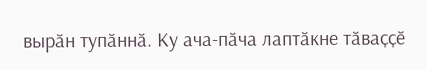вырӑн тупӑннӑ. Ку ача-пӑча лаптӑкне тӑваҫҫӗ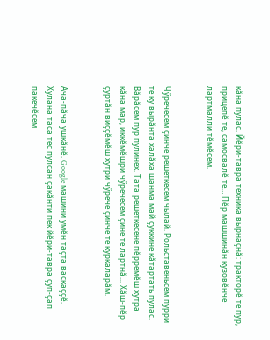кӑна пулас. Йӗри-тавра техника вырнаҫнӑ: тракторӗ те пур, прицепӗ те, самосвалӗ те… Пӗр машшинӑн кузовӗнче лартмалли тӗмӗсем.


Чӳречесем ҫинче решеткесем чылай. Рольставеньсем пурри те ку вырӑнта халӑха шанма май ҫуккине кӑтартать пулас. Вӑрӑсем пур пулинех. Тата решеткесене пӗрремӗш хутра кӑна мар, иккӗмӗшри чӳречесем ҫине те лартнӑ... Хӑш-пӗр ҫуртӑн виҫҫӗмӗш хутри чӳрече ҫинче те куркаларӑм.


Ача-пӑча ушкӑнӗ. Google машини умӗн таҫта васкаҫҫӗ. Хулана таса тес пулсан ҫакӑнти пек йӗри-тавра ҫуп-ҫап пакечӗсем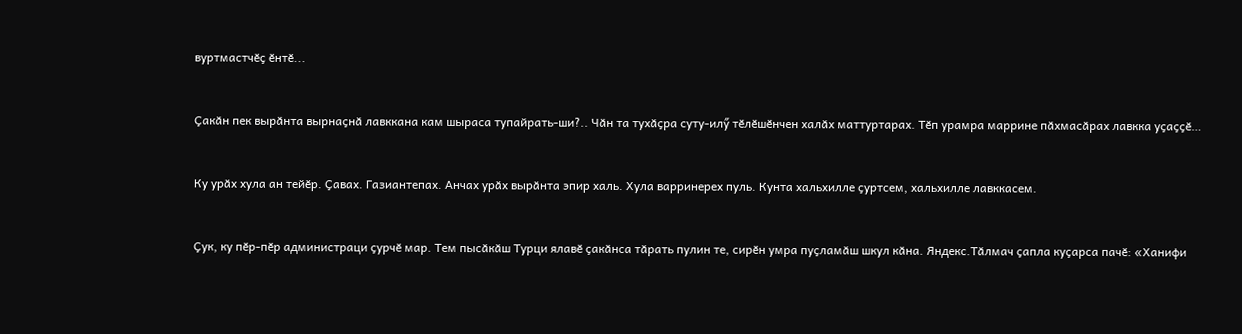вуртмастчӗҫ ӗнтӗ...


Ҫакӑн пек вырӑнта вырнаҫнӑ лавккана кам шыраса тупайрать-ши?.. Чӑн та тухӑҫра суту-илӳ тӗлӗшӗнчен халӑх маттуртарах. Тӗп урамра маррине пӑхмасӑрах лавкка уҫаҫҫӗ…


Ку урӑх хула ан тейӗр. Ҫавах. Газиантепах. Анчах урӑх вырӑнта эпир халь. Хула варринерех пуль. Кунта хальхилле ҫуртсем, хальхилле лавккасем.


Ҫук, ку пӗр-пӗр администраци ҫурчӗ мар. Тем пысӑкӑш Турци ялавӗ ҫакӑнса тӑрать пулин те, сирӗн умра пуҫламӑш шкул кӑна. Яндекс.Тӑлмач ҫапла куҫарса пачӗ: «Ханифи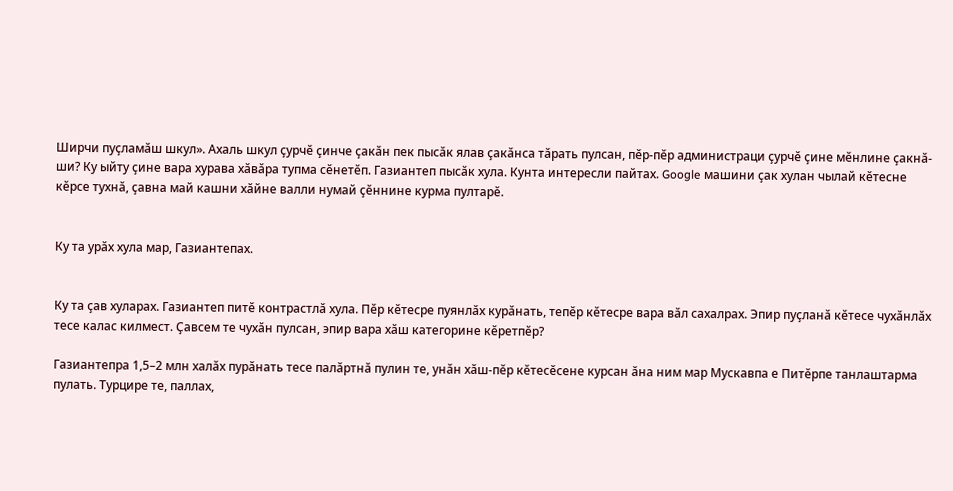Ширчи пуҫламӑш шкул». Ахаль шкул ҫурчӗ ҫинче ҫакӑн пек пысӑк ялав ҫакӑнса тӑрать пулсан, пӗр-пӗр администраци ҫурчӗ ҫине мӗнлине ҫакнӑ-ши? Ку ыйту ҫине вара хурава хӑвӑра тупма сӗнетӗп. Газиантеп пысӑк хула. Кунта интересли пайтах. Google машини ҫак хулан чылай кӗтесне кӗрсе тухнӑ, ҫавна май кашни хӑйне валли нумай ҫӗннине курма пултарӗ.


Ку та урӑх хула мар, Газиантепах.


Ку та ҫав хуларах. Газиантеп питӗ контрастлӑ хула. Пӗр кӗтесре пуянлӑх курӑнать, тепӗр кӗтесре вара вӑл сахалрах. Эпир пуҫланӑ кӗтесе чухӑнлӑх тесе калас килмест. Ҫавсем те чухӑн пулсан, эпир вара хӑш категорине кӗретпӗр?

Газиантепра 1,5–2 млн халӑх пурӑнать тесе палӑртнӑ пулин те, унӑн хӑш-пӗр кӗтесӗсене курсан ӑна ним мар Мускавпа е Питӗрпе танлаштарма пулать. Турцире те, паллах,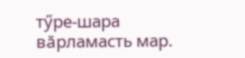тӳре-шара вӑрламасть мар.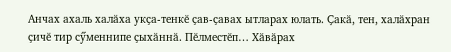Анчах ахаль халӑха укҫа-тенкӗ ҫав-ҫавах ытларах юлать. Ҫакӑ, тен, халӑхран ҫичӗ тир сӳменнипе ҫыхӑннӑ. Пӗлместӗп… Хӑвӑрах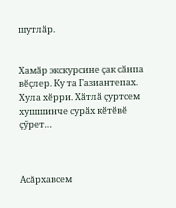шутлӑр.


Хамӑр экскурсине ҫак сӑнпа вӗҫлер. Ку та Газиантепах. Хула хӗрри. Хӑтлӑ ҫуртсем хушшинче сурӑх кӗтӗвӗ ҫӳрет…



Асăрхавсем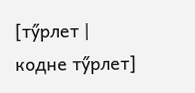[тӳрлет | кодне тӳрлет]